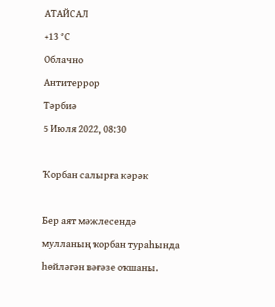АТАЙСАЛ
+13 °С
Облачно
Антитеррор
Тәрбиә
5 Июля 2022, 08:30

Ҡорбан салырға кәрәк

Бер аят мәжлесендә мулланың ҡорбан тураһында һөйләгән вәғәзе оҡшаны.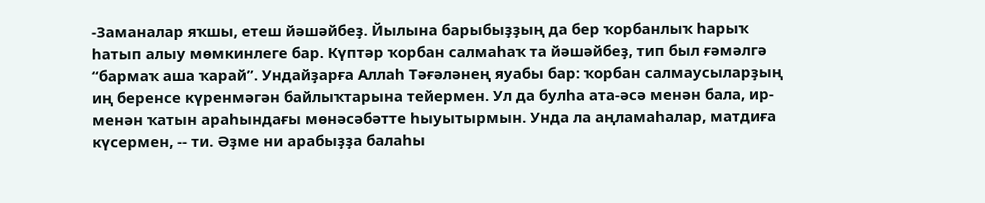-Заманалар яҡшы, етеш йәшәйбеҙ. Йылына барыбыҙҙың да бер ҡорбанлыҡ һарыҡ һатып алыу мөмкинлеге бар. Күптәр ҡорбан салмаһаҡ та йәшәйбеҙ, тип был ғәмәлгә “бармаҡ аша ҡарай”. Ундайҙарға Аллаһ Тәғәләнең яуабы бар: ҡорбан салмаусыларҙың иң беренсе күренмәгән байлыҡтарына тейермен. Ул да булһа ата-әсә менән бала, ир-менән ҡатын араһындағы мөнәсәбәтте һыуытырмын. Унда ла аңламаһалар, матдиға күсермен, -- ти. Әҙме ни арабыҙҙа балаһы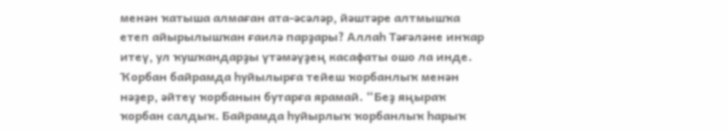менән ҡатыша алмаған ата-әсәләр, йәштәре алтмышҡа етеп айырылышҡан ғаилә парҙары? Аллаһ Тәғәләне инҡар итеү, ул ҡушҡандарҙы үтәмәүҙең касафаты ошо ла инде. Ҡорбан байрамда һуйылырға тейеш ҡорбанлыҡ менән нәҙер, әйтеү ҡорбанын бутарға ярамай. “Беҙ яңыраҡ ҡорбан салдыҡ. Байрамда һуйырлыҡ ҡорбанлыҡ һарыҡ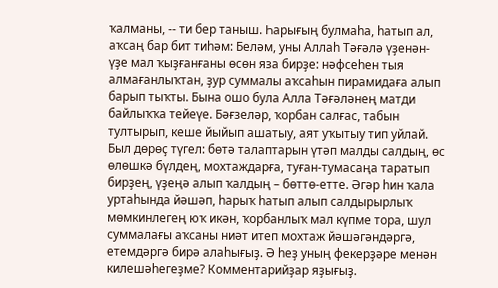ҡалманы, -- ти бер таныш. Һарығың булмаһа, һатып ал, аҡсаң бар бит тиһәм: Беләм, уны Аллаһ Тәғәлә үҙенән-үҙе мал ҡыҙғанғаны өсөн яза бирҙе: нәфсеһен тыя алмағанлыҡтан, ҙур суммалы аҡсаһын пирамидаға алып барып тыҡты. Бына ошо була Алла Тәғәләнең матди байлыҡҡа тейеүе. Бәғзеләр, ҡорбан салғас, табын тултырып, кеше йыйып ашатыу, аят уҡытыу тип уйлай. Был дөрөҫ түгел: бөтә талаптарын үтәп малды салдың, өс өлөшкә бүлдең, мохтаждарға, туған-тумасаңа таратып бирҙең, үҙеңә алып ҡалдың – бөттө-етте. Әгәр һин ҡала уртаһында йәшәп, һарыҡ һатып алып салдырырлыҡ мөмкинлегең юҡ икән, ҡорбанлыҡ мал күпме тора, шул суммалағы аҡсаны ниәт итеп мохтаж йәшәгәндәргә, етемдәргә бирә алаһығыҙ. Ә һеҙ уның фекерҙәре менән килешәһегеҙме? Комментарийҙар яҙығыҙ.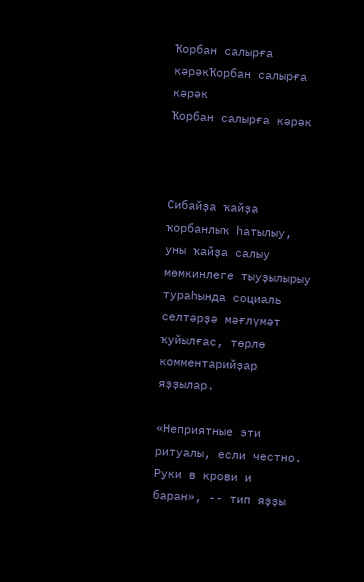Ҡорбан салырға кәрәкҠорбан салырға кәрәк
Ҡорбан салырға кәрәк



Сибайҙа ҡайҙа ҡорбанлыҡ һатылыу, уны ҡайҙа салыу мөмкинлеге тыуҙылырыу тураһында социаль селтәрҙә мәғлүмәт ҡуйылғас, төрлө комментарийҙар яҙҙылар.

«Неприятные эти ритуалы, если честно. Руки в крови и баран», -- тип яҙҙы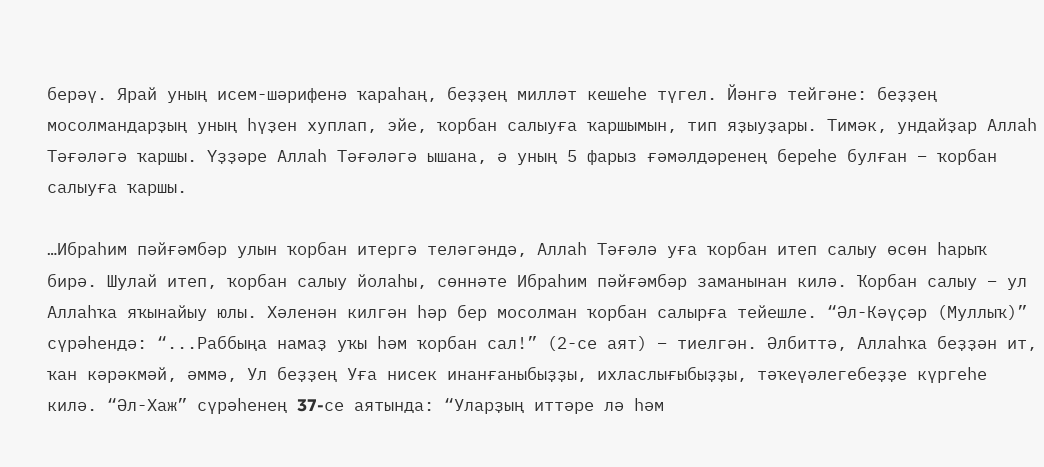берәү. Ярай уның исем-шәрифенә ҡараһаң, беҙҙең милләт кешеһе түгел. Йәнгә тейгәне: беҙҙең мосолмандарҙың уның һүҙен хуплап, эйе, ҡорбан салыуға ҡаршымын, тип яҙыуҙары. Тимәк, ундайҙар Аллаһ Тәғәләгә ҡаршы. Үҙҙәре Аллаһ Тәғәләгә ышана, ә уның 5 фарыз ғәмәлдәренең береһе булған – ҡорбан салыуға ҡаршы.

…Ибраһим пәйғәмбәр улын ҡорбан итергә теләгәндә, Аллаһ Тәғәлә уға ҡорбан итеп салыу өсөн һарыҡ бирә. Шулай итеп, ҡорбан салыу йолаһы, сөннәте Ибраһим пәйғәмбәр заманынан килә. Ҡорбан салыу – ул Аллаһҡа яҡынайыу юлы. Хәленән килгән һәр бер мосолман ҡорбан салырға тейешле. “Әл-Кәүҫәр (Муллыҡ)” сүрәһендә: “...Раббыңа намаҙ уҡы һәм ҡорбан сал!” (2-се аят) – тиелгән. Әлбиттә, Аллаһҡа беҙҙән ит, ҡан кәрәкмәй, әммә, Ул беҙҙең Уға нисек инанғаныбыҙҙы, ихласлығыбыҙҙы, тәҡеүәлегебеҙҙе күргеһе килә. “Әл-Хаж” сүрәһенең 37-cе аятында: “Уларҙың иттәре лә һәм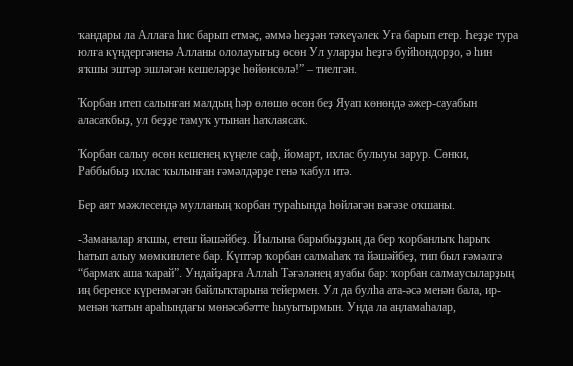ҡандары ла Аллаға һис барып етмәҫ, әммә һеҙҙән тәҡеүәлек Уға барып етер. Һеҙҙе тура юлға күндергәненә Алланы ололауығыҙ өсөн Ул уларҙы һеҙгә буйһондорҙо, ә һин яҡшы эштәр эшләгән кешеләрҙе һөйөнсөлә!” – тиелгән.

Ҡорбан итеп салынған малдың һәр өлөшө өсөн беҙ Яуап көнөндә әжер-сауабын аласаҡбыҙ, ул беҙҙе тамуҡ утынан һаҡлаясаҡ.

Ҡорбан салыу өсөн кешенең күңеле саф, йомарт, ихлас булыуы зарур. Сөнки, Раббыбыҙ ихлас ҡылынған ғәмәлдәрҙе генә ҡабул итә.

Бер аят мәжлесендә мулланың ҡорбан тураһында һөйләгән вәғәзе оҡшаны.

-Заманалар яҡшы, етеш йәшәйбеҙ. Йылына барыбыҙҙың да бер ҡорбанлыҡ һарыҡ һатып алыу мөмкинлеге бар. Күптәр ҡорбан салмаһаҡ та йәшәйбеҙ, тип был ғәмәлгә “бармаҡ аша ҡарай”. Ундайҙарға Аллаһ Тәғәләнең яуабы бар: ҡорбан салмаусыларҙың иң беренсе күренмәгән байлыҡтарына тейермен. Ул да булһа ата-әсә менән бала, ир-менән ҡатын араһындағы мөнәсәбәтте һыуытырмын. Унда ла аңламаһалар,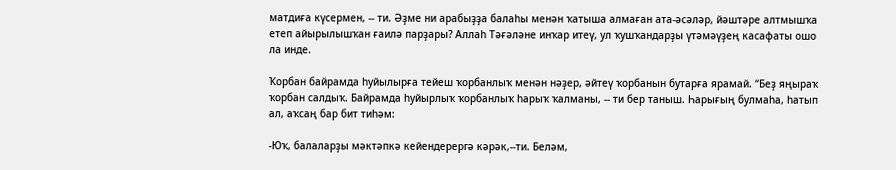матдиға күсермен, -- ти. Әҙме ни арабыҙҙа балаһы менән ҡатыша алмаған ата-әсәләр, йәштәре алтмышҡа етеп айырылышҡан ғаилә парҙары? Аллаһ Тәғәләне инҡар итеү, ул ҡушҡандарҙы үтәмәүҙең касафаты ошо ла инде.

Ҡорбан байрамда һуйылырға тейеш ҡорбанлыҡ менән нәҙер, әйтеү ҡорбанын бутарға ярамай. “Беҙ яңыраҡ ҡорбан салдыҡ. Байрамда һуйырлыҡ ҡорбанлыҡ һарыҡ ҡалманы, -- ти бер таныш. Һарығың булмаһа, һатып ал, аҡсаң бар бит тиһәм:

-Юҡ, балаларҙы мәктәпкә кейендерергә кәрәк,--ти. Беләм,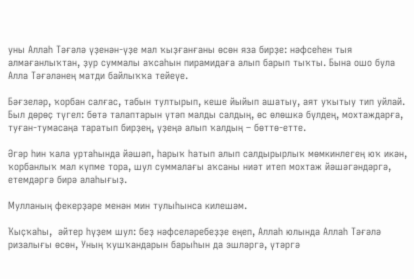уны Аллаһ Тәғәлә үҙенән-үҙе мал ҡыҙғанғаны өсөн яза бирҙе: нәфсеһен тыя алмағанлыҡтан, ҙур суммалы аҡсаһын пирамидаға алып барып тыҡты. Бына ошо була Алла Тәғәләнең матди байлыҡҡа тейеүе.

Бәғзеләр, ҡорбан салғас, табын тултырып, кеше йыйып ашатыу, аят уҡытыу тип уйлай. Был дөрөҫ түгел: бөтә талаптарын үтәп малды салдың, өс өлөшкә бүлдең, мохтаждарға, туған-тумасаңа таратып бирҙең, үҙеңә алып ҡалдың – бөттө-етте.

Әгәр һин ҡала уртаһында йәшәп, һарыҡ һатып алып салдырырлыҡ мөмкинлегең юҡ икән, ҡорбанлыҡ мал күпме тора, шул суммалағы аҡсаны ниәт итеп мохтаж йәшәгәндәргә, етемдәргә бирә алаһығыҙ.

Мулланың фекерҙәре менән мин тулыһынса килешәм.

Ҡыҫҡаһы,  әйтер һүҙем шул: беҙ нәфселәребеҙҙе еңеп, Аллаһ юлында Аллаһ Тәғәлә ризалығы өсөн, Уның ҡушҡандарын барыһын да эшләргә, үтәргә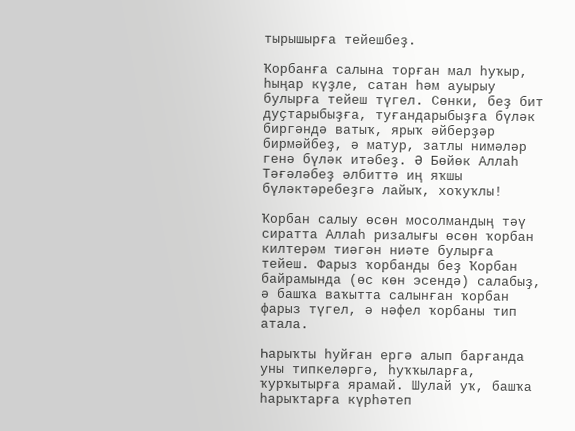тырышырға тейешбеҙ.

Ҡорбанға салына торған мал һуҡыр, һыңар күҙле, сатан һәм ауырыу булырға тейеш түгел. Сөнки, беҙ бит дуҫтарыбыҙға, туғандарыбыҙға бүләк биргәндә ватыҡ, ярыҡ әйберҙәр бирмәйбеҙ, ә матур, затлы нимәләр генә бүләк итәбеҙ. Ә Бөйөк Аллаһ Тәғәләбеҙ әлбиттә иң яҡшы бүләктәребеҙгә лайыҡ, хоҡуҡлы!

Ҡорбан салыу өсөн мосолмандың тәү сиратта Аллаһ ризалығы өсөн ҡорбан килтерәм тиәгән ниәте булырға тейеш. Фарыз ҡорбанды беҙ Ҡорбан байрамында (өс көн эсендә) салабыҙ, ә башҡа ваҡытта салынған ҡорбан фарыз түгел, ә нәфел ҡорбаны тип атала.

Һарыҡты һуйған ергә алып барғанда уны типкеләргә, һуҡҡыларға, ҡурҡытырға ярамай. Шулай уҡ, башҡа һарыҡтарға күрһәтеп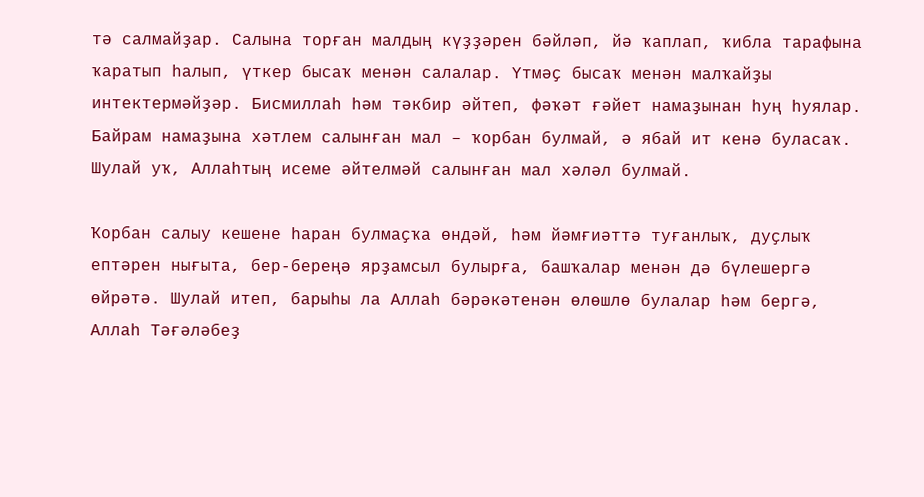тә салмайҙар. Салына торған малдың күҙҙәрен бәйләп, йә ҡаплап, ҡибла тарафына ҡаратып һалып, үткер бысаҡ менән салалар. Үтмәҫ бысаҡ менән малҡайҙы интектермәйҙәр. Бисмиллаһ һәм тәкбир әйтеп, фәҡәт ғәйет намаҙынан һуң һуялар. Байрам намаҙына хәтлем салынған мал – ҡорбан булмай, ә ябай ит кенә буласаҡ. Шулай уҡ, Аллаһтың исеме әйтелмәй салынған мал хәләл булмай.

Ҡорбан салыу кешене һаран булмаҫҡа өндәй, һәм йәмғиәттә туғанлыҡ, дуҫлыҡ ептәрен нығыта, бер-береңә ярҙамсыл булырға, башҡалар менән дә бүлешергә өйрәтә. Шулай итеп, барыһы ла Аллаһ бәрәкәтенән өлөшлө булалар һәм бергә, Аллаһ Тәғәләбеҙ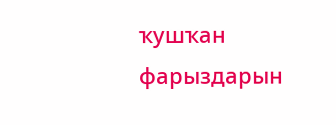ҡушҡан фарыздарын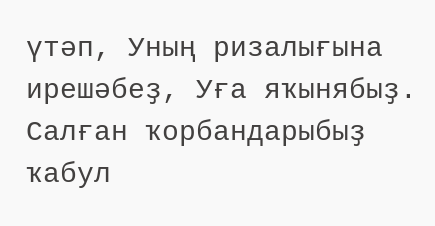үтәп, Уның ризалығына ирешәбеҙ, Уға яҡынябыҙ. Салған ҡорбандарыбыҙ ҡабул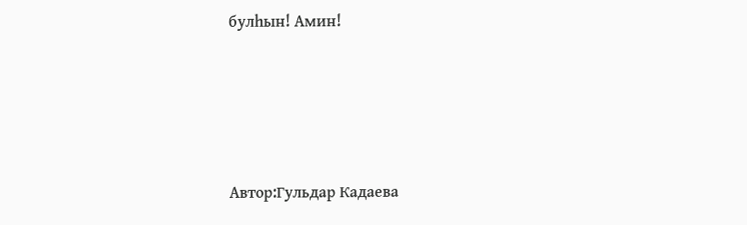булһын! Амин!





Автор:Гульдар Кадаева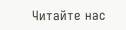Читайте нас